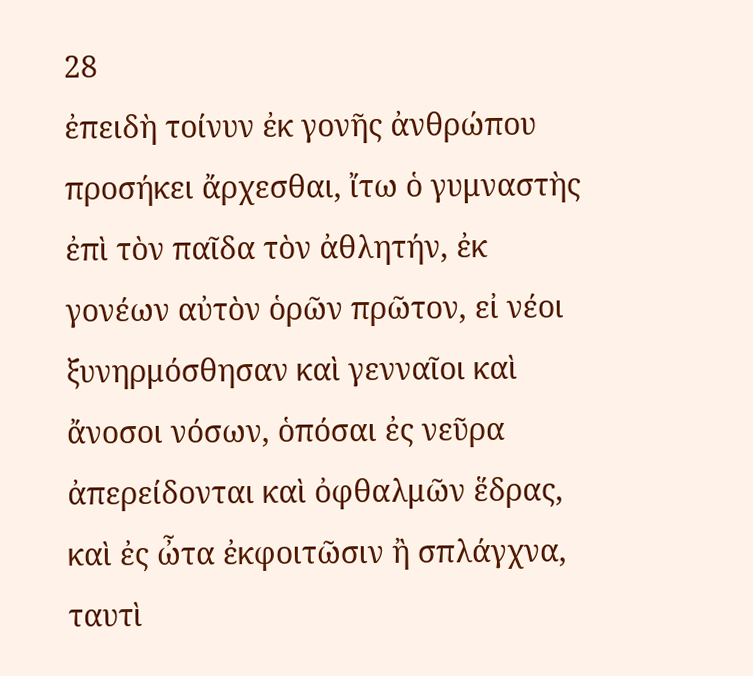28
ἐπειδὴ τοίνυν ἐκ γονῆς ἀνθρώπου προσήκει ἄρχεσθαι, ἴτω ὁ γυμναστὴς ἐπὶ τὸν παῖδα τὸν ἀθλητήν, ἐκ γονέων αὐτὸν ὁρῶν πρῶτον, εἰ νέοι ξυνηρμόσθησαν καὶ γενναῖοι καὶ ἄνοσοι νόσων, ὁπόσαι ἐς νεῦρα ἀπερείδονται καὶ ὀφθαλμῶν ἕδρας, καὶ ἐς ὦτα ἐκφοιτῶσιν ἢ σπλάγχνα, ταυτὶ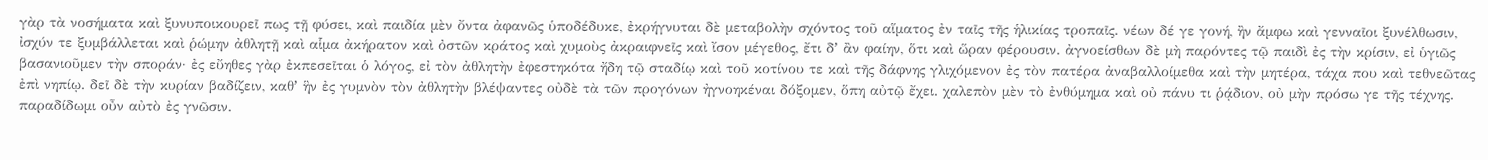γὰρ τὰ νοσήματα καὶ ξυνυποικουρεῖ πως τῇ φύσει, καὶ παιδία μὲν ὄντα ἀφανῶς ὑποδέδυκε, ἐκρήγνυται δὲ μεταβολὴν σχόντος τοῦ αἵματος ἐν ταῖς τῆς ἡλικίας τροπαῖς. νέων δέ γε γονή, ἢν ἄμφω καὶ γενναῖοι ξυνέλθωσιν, ἰσχύν τε ξυμβάλλεται καὶ ῥώμην ἀθλητῇ καὶ αἷμα ἀκήρατον καὶ ὀστῶν κράτος καὶ χυμοὺς ἀκραιφνεῖς καὶ ἴσον μέγεθος, ἔτι δʼ ἂν φαίην, ὅτι καὶ ὥραν φέρουσιν. ἀγνοείσθων δὲ μὴ παρόντες τῷ παιδὶ ἐς τὴν κρίσιν, εἰ ὑγιῶς βασανιοῦμεν τὴν σποράν· ἐς εὔηθες γὰρ ἐκπεσεῖται ὁ λόγος, εἰ τὸν ἀθλητὴν ἐφεστηκότα ἤδη τῷ σταδίῳ καὶ τοῦ κοτίνου τε καὶ τῆς δάφνης γλιχόμενον ἐς τὸν πατέρα ἀναβαλλοίμεθα καὶ τὴν μητέρα, τάχα που καὶ τεθνεῶτας ἐπὶ νηπίῳ. δεῖ δὲ τὴν κυρίαν βαδίζειν, καθʼ ἣν ἐς γυμνὸν τὸν ἀθλητὴν βλέψαντες οὐδὲ τὰ τῶν προγόνων ἠγνοηκέναι δόξομεν, ὅπη αὐτῷ ἔχει. χαλεπὸν μὲν τὸ ἐνθύμημα καὶ οὐ πάνυ τι ῥᾴδιον, οὐ μὴν πρόσω γε τῆς τέχνης. παραδίδωμι οὖν αὐτὸ ἐς γνῶσιν.